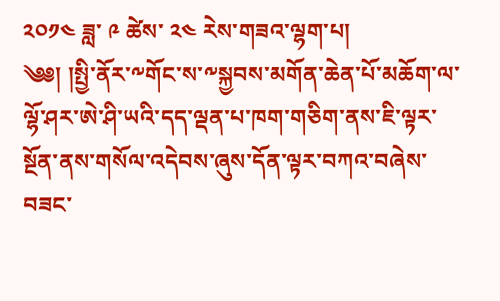༢༠༡༤ ཟླ་ ༩ ཚེས་ ༢༤ རེས་གཟའ་ལྷག་པ།
༄༅། །སྤྱི་ནོར་༸གོང་ས་༸སྐྱབས་མགོན་ཆེན་པོ་མཆོག་ལ་ལྷོ་ཤར་ཨེ་ཤི་ཡའི་དད་ལྡན་པ་ཁག་གཅིག་ནས་ཇི་ལྟར་སྔོན་ནས་གསོལ་འདེབས་ཞུས་དོན་ལྟར་བཀའ་བཞེས་བཟང་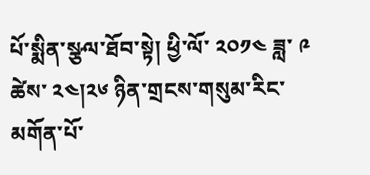པོ་སྨིན་སྩལ་ཐོབ་སྟེ། ཕྱི་ལོ་ ༢༠༡༤ ཟླ་ ༩ ཚེས་ ༢༤།༢༦ ཉིན་གྲངས་གསུམ་རིང་མགོན་པོ་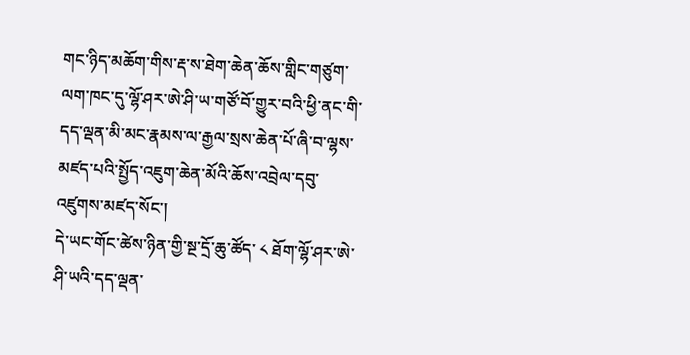གང་ཉིད་མཆོག་གིས་རྡ་ས་ཐེག་ཆེན་ཆོས་གླིང་གཙུག་ལག་ཁང་དུ་ལྷོ་ཤར་ཨེ་ཤི་ཡ་གཙོ་བོ་གྱུར་བའི་ཕྱི་ནང་གི་དད་ལྡན་མི་མང་རྣམས་ལ་རྒྱལ་སྲས་ཆེན་པོ་ཞི་བ་ལྷས་མཛད་པའི་སྤྱོད་འཇུག་ཆེན་མོའི་ཆོས་འབྲེལ་དབུ་འཛུགས་མཛད་སོང་།
དེ་ཡང་གོང་ཚེས་ཉིན་གྱི་སྔ་དྲོ་ཆུ་ཚོད་ ༨ ཐོག་ལྷོ་ཤར་ཨེ་ཤི་ཡའི་དད་ལྡན་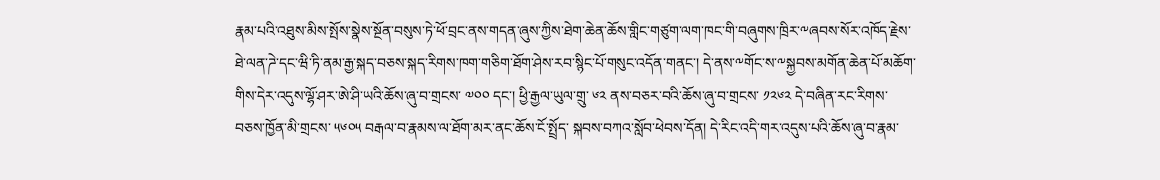རྣམ་པའི་འཐུས་མིས་སྤོས་སྣེས་སྔོན་བསུས་ཏེ་ཕོ་བྲང་ནས་གདན་ཞུས་ཀྱིས་ཐེག་ཆེན་ཆོས་གླིང་གཙུག་ལག་ཁང་གི་བཞུགས་ཁྲིར་༸ཞབས་སོར་འཁོད་རྗེས་ཐེ་ལན་ཌེ་དང་ཝི་ཏི་ནམ་རྒྱ་སྐད་བཅས་སྐད་རིགས་ཁག་གཅིག་ཐོག་ཤེས་རབ་སྙིང་པོ་གསུང་འདོན་གནང་། དེ་ནས་༸གོང་ས་༸སྐྱབས་མགོན་ཆེན་པོ་མཆོག་གིས་དེར་འདུས་ལྷོ་ཤར་ཨེ་ཤི་ཡའི་ཆོས་ཞུ་བ་གྲངས་ ༧༠༠ དང་། ཕྱི་རྒྱལ་ཡུལ་གྲུ་ ༦༢ ནས་བཅར་བའི་ཆོས་ཞུ་བ་གྲངས་ ༡༢༦༢ དེ་བཞིན་རང་རིགས་བཅས་ཁྱོན་མི་གྲངས་ ༥༦༠༥ བརྒལ་བ་རྣམས་ལ་ཐོག་མར་ནང་ཆོས་ངོ་སྤྲོད་ སྐབས་བཀའ་སློབ་ཕེབས་དོན། དེ་རིང་འདི་གར་འདུས་པའི་ཆོས་ཞུ་བ་རྣམ་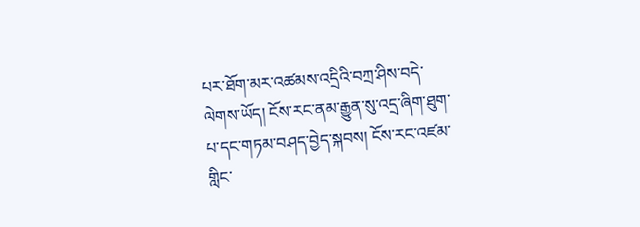པར་ཐོག་མར་འཚམས་འདྲིའི་བཀྲ་ཤིས་བདེ་ལེགས་ཡོད། ངོས་རང་ནམ་རྒྱུན་སུ་འདྲ་ཞིག་ཐུག་པ་དང་གཏམ་བཤད་བྱེད་སྐབས། ངོས་རང་འཛམ་གླིང་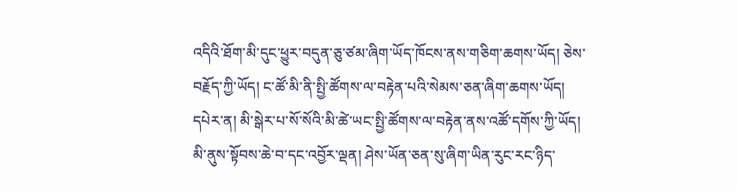འདིའི་ཐོག་མི་དུང་ཕྱུར་བདུན་ཅུ་ཙམ་ཞིག་ཡོད་ཁོངས་ནས་གཅིག་ཆགས་ཡོད། ཅེས་བརྗོད་ཀྱི་ཡོད། ང་ཚོ་མི་ནི་སྤྱི་ཚོགས་ལ་བརྟེན་པའི་སེམས་ཅན་ཞིག་ཆགས་ཡོད། དཔེར་ན། མི་སྒེར་པ་སོ་སོའི་མི་ཚེ་ཡང་སྤྱི་ཚོགས་ལ་བརྟེན་ནས་འཚོ་དགོས་ཀྱི་ཡོད། མི་ནུས་སྟོབས་ཆེ་བ་དང་འབྱོར་ལྡན། ཤེས་ཡོན་ཅན་སུ་ཞིག་ཡིན་རུང་རང་ཉིད་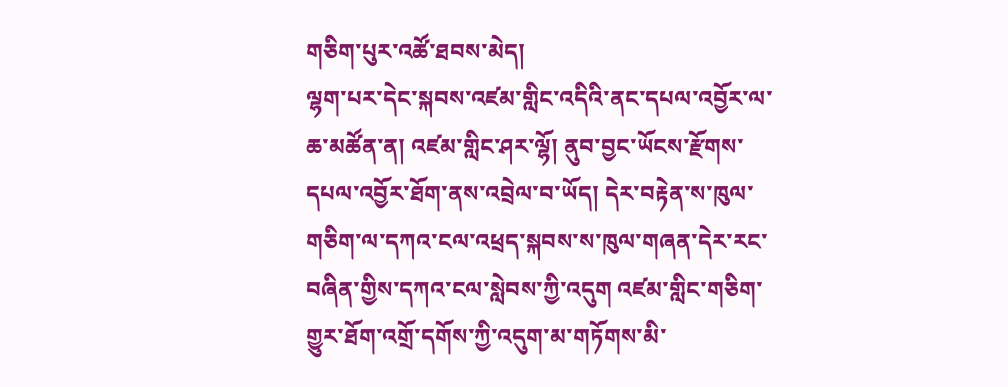གཅིག་པུར་འཚོ་ཐབས་མེད།
ལྷག་པར་དེང་སྐབས་འཛམ་གླིང་འདིའི་ནང་དཔལ་འབྱོར་ལ་ཆ་མཚོན་ན། འཛམ་གླིང་ཤར་ལྷོ། ནུབ་བྱང་ཡོངས་རྫོགས་དཔལ་འབྱོར་ཐོག་ནས་འབྲེལ་བ་ཡོད། དེར་བརྟེན་ས་ཁུལ་གཅིག་ལ་དཀའ་ངལ་འཕྲད་སྐབས་ས་ཁུལ་གཞན་དེར་རང་བཞིན་གྱིས་དཀའ་ངལ་སླེབས་ཀྱི་འདུག འཛམ་གླིང་གཅིག་གྱུར་ཐོག་འགྲོ་དགོས་ཀྱི་འདུག་མ་གཏོགས་མི་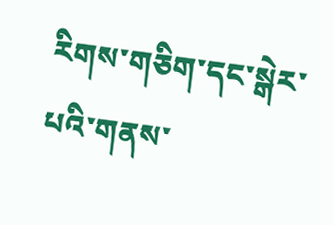རིགས་གཅིག་དང་སྒེར་པའི་གནས་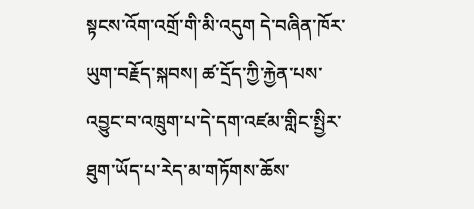སྟངས་འོག་འགྲོ་གི་མི་འདུག དེ་བཞིན་ཁོར་ཡུག་བརྗོད་སྐབས། ཚ་དྲོད་ཀྱི་རྐྱེན་པས་འབྱུང་བ་འཁྲུག་པ་དེ་དག་འཛམ་གླིང་སྤྱིར་ཐུག་ཡོད་པ་རེད་མ་གཏོགས་ཆོས་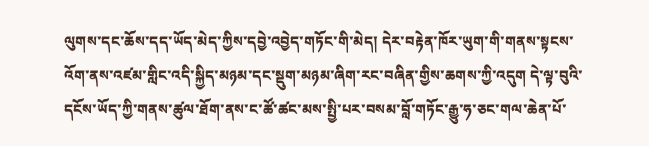ལུགས་དང་ཆོས་དད་ཡོད་མེད་ཀྱིས་དབྱེ་འབྱེད་གཏོང་གི་མེད། དེར་བརྟེན་ཁོར་ཡུག་གི་གནས་སྟངས་འོག་ནས་འཛམ་གླིང་འདི་སྐྱིད་མཉམ་དང་སྡུག་མཉམ་ཞིག་རང་བཞིན་གྱིས་ཆགས་ཀྱི་འདུག དེ་ལྟ་བུའི་དངོས་ཡོད་ཀྱི་གནས་ཚུལ་ཐོག་ནས་ང་ཚོ་ཚང་མས་སྤྱི་པར་བསམ་བློ་གཏོང་རྒྱུ་ཧ་ཅང་གལ་ཆེན་པོ་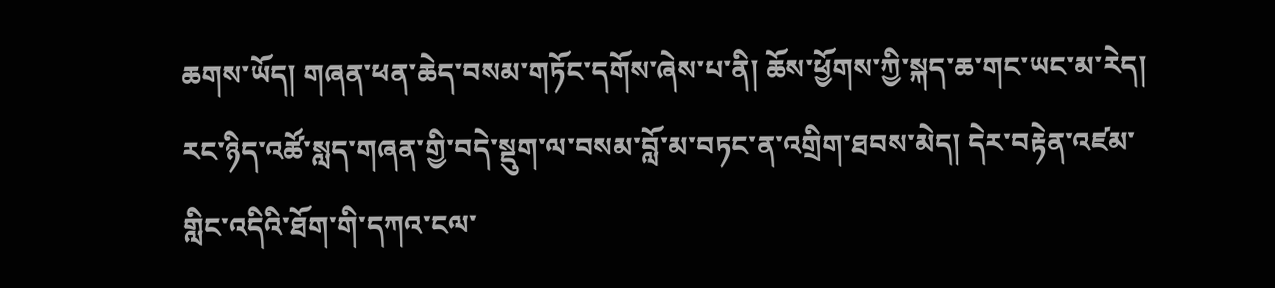ཆགས་ཡོད། གཞན་ཕན་ཆེད་བསམ་གཏོང་དགོས་ཞེས་པ་ནི། ཆོས་ཕྱོགས་ཀྱི་སྐད་ཆ་གང་ཡང་མ་རེད། རང་ཉིད་འཚོ་སླད་གཞན་གྱི་བདེ་སྡུག་ལ་བསམ་བློ་མ་བཏང་ན་འགྲིག་ཐབས་མེད། དེར་བརྟེན་འཛམ་གླིང་འདིའི་ཐོག་གི་དཀའ་ངལ་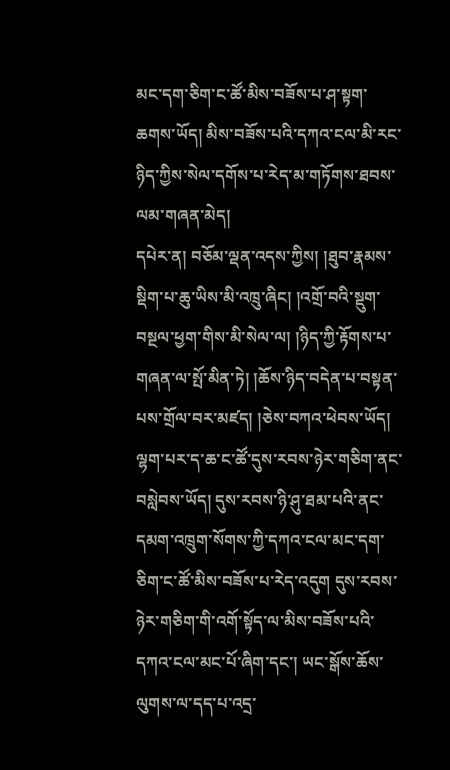མང་དག་ཅིག་ང་ཚོ་མིས་བཟོས་པ་ཤ་སྟག་ཆགས་ཡོད། མིས་བཟོས་པའི་དཀའ་ངལ་མི་རང་ཉིད་ཀྱིས་སེལ་དགོས་པ་རེད་མ་གཏོགས་ཐབས་ལམ་གཞན་མེད།
དཔེར་ན། བཅོམ་ལྡན་འདས་ཀྱིས། །ཐུབ་རྣམས་སྡིག་པ་ཆུ་ཡིས་མི་འཁྲུ་ཞིང། །འགྲོ་བའི་སྡུག་བསྔལ་ཕྱག་གིས་མི་སེལ་ལ། །ཉིད་ཀྱི་རྟོགས་པ་གཞན་ལ་སྤོ་མིན་ཏེ། །ཆོས་ཉིད་བདེན་པ་བསྟན་པས་གྲོལ་བར་མཛད། །ཅེས་བཀའ་ཕེབས་ཡོད། ལྷག་པར་ད་ཆ་ང་ཚོ་དུས་རབས་ཉེར་གཅིག་ནང་བསླེབས་ཡོད། དུས་རབས་ཉི་ཤུ་ཐམ་པའི་ནང་དམག་འཁྲུག་སོགས་ཀྱི་དཀའ་ངལ་མང་དག་ཅིག་ང་ཚོ་མིས་བཟོས་པ་རེད་འདུག དུས་རབས་ཉེར་གཅིག་གི་འགོ་སྟོད་ལ་མིས་བཟོས་པའི་དཀའ་ངལ་མང་པོ་ཞིག་དང་། ཡང་སྒོས་ཆོས་ལུགས་ལ་དད་པ་འདྲ་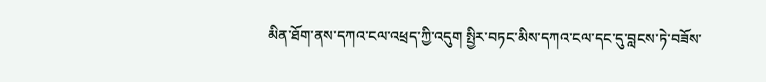མིན་ཐོག་ནས་དཀའ་ངལ་འཕྲད་ཀྱི་འདུག སྤྱིར་བཏང་མིས་དཀའ་ངལ་དང་དུ་བླངས་ཏེ་བཟོས་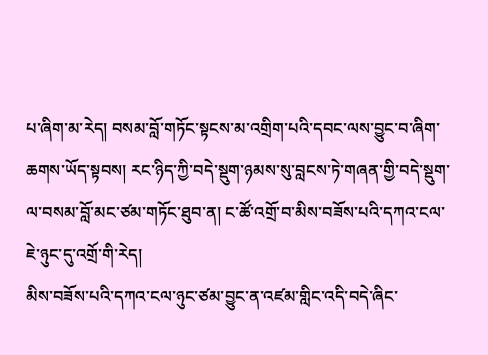པ་ཞིག་མ་རེད། བསམ་བློ་གཏོང་སྟངས་མ་འགྲིག་པའི་དབང་ལས་བྱུང་བ་ཞིག་ཆགས་ཡོད་སྟབས། རང་ཉིད་ཀྱི་བདེ་སྡུག་ཉམས་སུ་བླངས་ཏེ་གཞན་གྱི་བདེ་སྡུག་ལ་བསམ་བློ་མང་ཙམ་གཏོང་ཐུབ་ན། ང་ཚོ་འགྲོ་བ་མིས་བཟོས་པའི་དཀའ་ངལ་ཇེ་ཉུང་དུ་འགྲོ་གི་རེད།
མིས་བཟོས་པའི་དཀའ་ངལ་ཉུང་ཙམ་བྱུང་ན་འཛམ་གླིང་འདི་བདེ་ཞིང་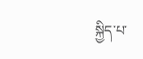སྐྱིད་པ་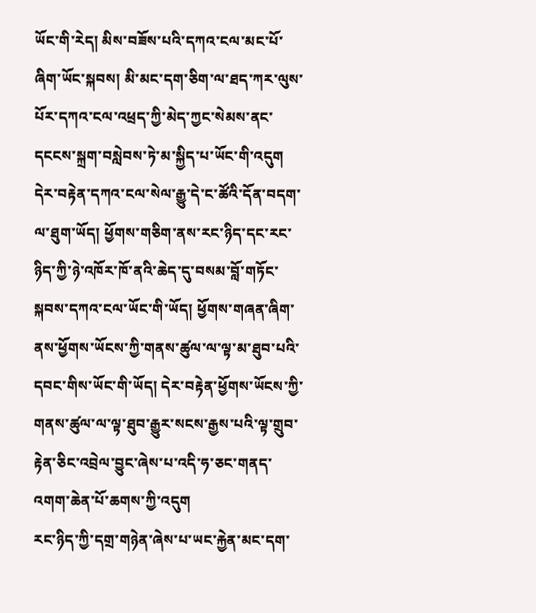ཡོང་གི་རེད། མིས་བཟོས་པའི་དཀའ་ངལ་མང་པོ་ཞིག་ཡོང་སྐབས། མི་མང་དག་ཅིག་ལ་ཐད་ཀར་ལུས་པོར་དཀའ་ངལ་འཕྲད་ཀྱི་མེད་ཀྱང་སེམས་ནང་དངངས་སྐྲག་བསླེབས་ཏེ་མ་སྐྱིད་པ་ཡོང་གི་འདུག དེར་བརྟེན་དཀའ་ངལ་སེལ་རྒྱུ་དེ་ང་ཚོའི་དོན་བདག་ལ་ཐུག་ཡོད། ཕྱོགས་གཅིག་ནས་རང་ཉིད་དང་རང་ཉིད་ཀྱི་ཉེ་འཁོར་ཁོ་ནའི་ཆེད་དུ་བསམ་བློ་གཏོང་སྐབས་དཀའ་ངལ་ཡོང་གི་ཡོད། ཕྱོགས་གཞན་ཞིག་ནས་ཕྱོགས་ཡོངས་ཀྱི་གནས་ཚུལ་ལ་ལྟ་མ་ཐུབ་པའི་དབང་གིས་ཡོང་གི་ཡོད། དེར་བརྟེན་ཕྱོགས་ཡོངས་ཀྱི་གནས་ཚུལ་ལ་ལྟ་ཐུབ་རྒྱུར་སངས་རྒྱས་པའི་ལྟ་གྲུབ་རྟེན་ཅིང་འབྲེལ་བྱུང་ཞེས་པ་འདི་ཧ་ཅང་གནད་འགག་ཆེན་པོ་ཆགས་ཀྱི་འདུག
རང་ཉིད་ཀྱི་དགྲ་གཉེན་ཞེས་པ་ཡང་རྐྱེན་མང་དག་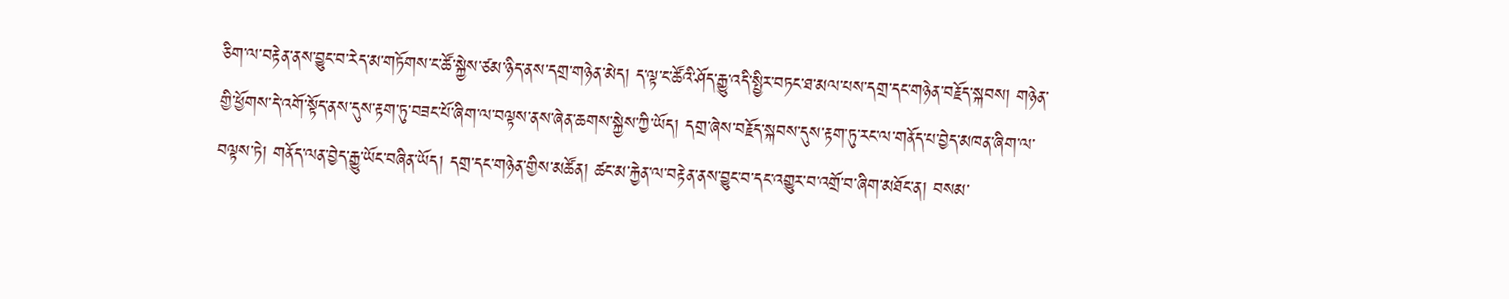ཅིག་ལ་བརྟེན་ནས་བྱུང་བ་རེད་མ་གཏོགས་ང་ཚོ་སྐྱེས་ཙམ་ཉིད་ནས་དགྲ་གཉེན་མེད། ད་ལྟ་ང་ཚོའི་ཤོད་རྒྱུ་འདི་སྤྱིར་བཏང་ཐ་མལ་པས་དགྲ་དང་གཉེན་བརྗོད་སྐབས། གཉེན་གྱི་ཕྱོགས་དེ་འགོ་སྟོད་ནས་དུས་རྟག་ཏུ་བཟང་པོ་ཞིག་ལ་བལྟས་ནས་ཞེན་ཆགས་སྐྱེས་ཀྱི་ཡོད། དགྲ་ཞེས་བརྗོད་སྐབས་དུས་རྟག་ཏུ་རང་ལ་གནོད་པ་བྱེད་མཁན་ཞིག་ལ་བལྟས་ཏེ། གནོད་ལན་བྱེད་རྒྱུ་ཡོང་བཞིན་ཡོད། དགྲ་དང་གཉེན་གྱིས་མཚོན། ཚང་མ་རྐྱེན་ལ་བརྟེན་ནས་བྱུང་བ་དང་འགྱུར་བ་འགྲོ་བ་ཞིག་མཐོང་ན། བསམ་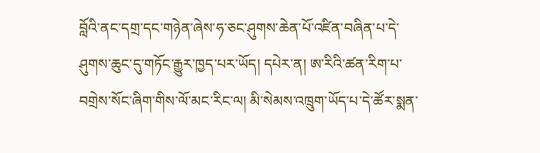བློའི་ནང་དགྲ་དང་གཉེན་ཞེས་ཧ་ཅང་ཤུགས་ཆེན་པོ་འཛིན་བཞིན་པ་དེ་ཤུགས་ཆུང་དུ་གཏོང་རྒྱུར་ཁྱད་པར་ཡོད། དཔེར་ན། ཨ་རིའི་ཚན་རིག་པ་བགྲེས་སོང་ཞིག་གིས་ལོ་མང་རིང་ལ། མི་སེམས་འཁྲུག་ཡོད་པ་དེ་ཚོར་སྨན་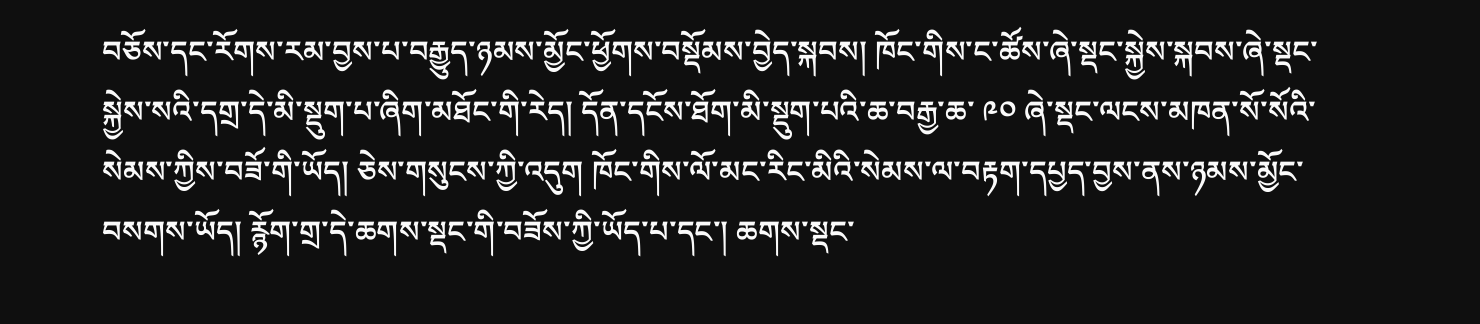བཅོས་དང་རོགས་རམ་བྱས་པ་བརྒྱུད་ཉམས་མྱོང་ཕྱོགས་བསྡོམས་བྱེད་སྐབས། ཁོང་གིས་ང་ཚོས་ཞེ་སྡང་སྐྱེས་སྐབས་ཞེ་སྡང་སྐྱེས་སའི་དགྲ་དེ་མི་སྡུག་པ་ཞིག་མཐོང་གི་རེད། དོན་དངོས་ཐོག་མི་སྡུག་པའི་ཆ་བརྒྱ་ཆ་ ༩༠ ཞེ་སྡང་ལངས་མཁན་སོ་སོའི་སེམས་ཀྱིས་བཟོ་གི་ཡོད། ཅེས་གསུངས་ཀྱི་འདུག ཁོང་གིས་ལོ་མང་རིང་མིའི་སེམས་ལ་བརྟག་དཔྱད་བྱས་ནས་ཉམས་མྱོང་བསགས་ཡོད། རྙོག་གྲ་དེ་ཆགས་སྡང་གི་བཟོས་ཀྱི་ཡོད་པ་དང་། ཆགས་སྡང་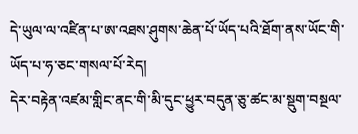དེ་ཡུལ་ལ་འཛིན་པ་ཨ་འཐས་ཤུགས་ཆེན་པོ་ཡོད་པའི་ཐོག་ནས་ཡོང་གི་ཡོད་པ་ཧ་ཅང་གསལ་པོ་རེད།
དེར་བརྟེན་འཛམ་གླིང་ནང་གི་མི་དུང་ཕྱུར་བདུན་ཅུ་ཚང་མ་སྡུག་བསྔལ་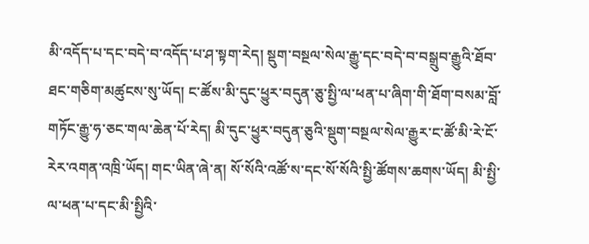མི་འདོད་པ་དང་བདེ་བ་འདོད་པ་ཤ་སྟག་རེད། སྡུག་བསྔལ་སེལ་རྒྱུ་དང་བདེ་བ་བསྒྲུབ་རྒྱུའི་ཐོབ་ཐང་གཅིག་མཚུངས་སུ་ཡོད། ང་ཚོས་མི་དུང་ཕྱུར་བདུན་ཅུ་སྤྱི་ལ་ཕན་པ་ཞིག་གི་ཐོག་བསམ་བློ་གཏོང་རྒྱུ་ཧ་ཅང་གལ་ཆེན་པོ་རེད། མི་དུང་ཕྱུར་བདུན་ཅུའི་སྡུག་བསྔལ་སེལ་རྒྱུར་ང་ཚོ་མི་རེ་ངོ་རེར་འགན་འཁྲི་ཡོད། གང་ཡིན་ཞེ་ན། སོ་སོའི་འཚོ་ས་དང་སོ་སོའི་སྤྱི་ཚོགས་ཆགས་ཡོད། མི་སྤྱི་ལ་ཕན་པ་དང་མི་སྤྱིའི་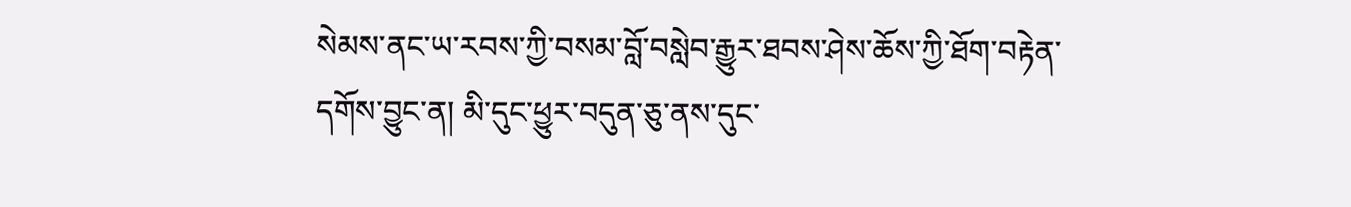སེམས་ནང་ཡ་རབས་ཀྱི་བསམ་བློ་བསླེབ་རྒྱུར་ཐབས་ཤེས་ཆོས་ཀྱི་ཐོག་བརྟེན་དགོས་བྱུང་ན། མི་དུང་ཕྱུར་བདུན་ཅུ་ནས་དུང་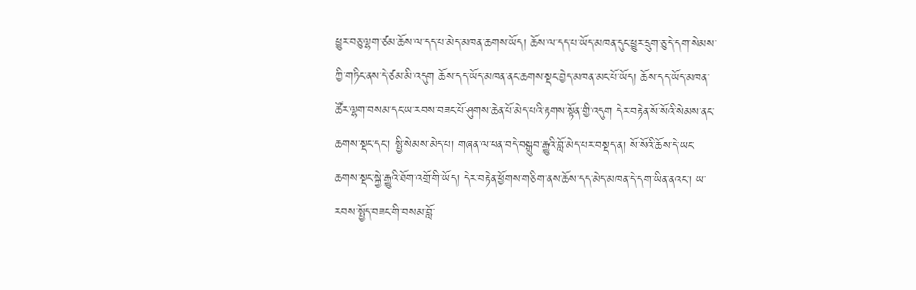ཕྱུར་བཅུ་ལྷག་ཙམ་ཆོས་ལ་དད་པ་མེད་མཁན་ཆགས་ཡོད། ཆོས་ལ་དད་པ་ཡོད་མཁན་དུང་ཕྱུར་དྲུག་ཅུ་དེ་དག་སེམས་ཀྱི་གཏིང་ནས་དེ་ཙམ་མི་འདུག ཆོས་དད་ཡོད་མཁན་ནང་ཆགས་སྡང་བྱེད་མཁན་མང་པོ་ཡོད། ཆོས་དད་ཡོད་མཁན་ཚོར་ལྷག་བསམ་དང་ཡ་རབས་བཟང་པོ་ཤུགས་ཆེན་པོ་མེད་པའི་རྟགས་སྟོན་གྱི་འདུག དེར་བརྟེན་སོ་སོའི་སེམས་ནང་ཆགས་སྡང་དང་། སྤྱི་སེམས་མེད་པ། གཞན་ལ་ཕན་བདེ་བསྒྲུབ་རྒྱུའི་བློ་མེད་པར་བསྡད་ན། སོ་སོའི་ཆོས་དེ་ཡང་ཆགས་སྡང་སྐྱེ་རྒྱུའི་ཐོག་འགྲོ་གི་ཡོད། དེར་བརྟེན་ཕྱོགས་གཅིག་ནས་ཆོས་དད་མེད་མཁན་དེ་དག་ཡིན་ནའང་། ཡ་རབས་སྤྱོད་བཟང་གི་བསམ་བློ་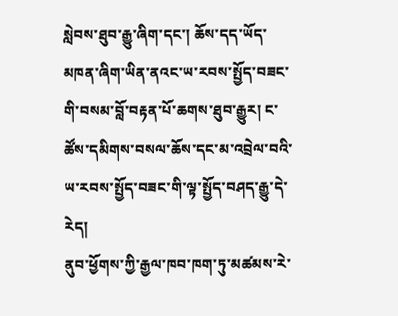སླེབས་ཐུབ་རྒྱུ་ཞིག་དང་། ཆོས་དད་ཡོད་མཁན་ཞིག་ཡིན་ནའང་ཡ་རབས་སྤྱོད་བཟང་གི་བསམ་བློ་བརྟན་པོ་ཆགས་ཐུབ་རྒྱུར། ང་ཚོས་དམིགས་བསལ་ཆོས་དང་མ་འབྲེལ་བའི་ཡ་རབས་སྤྱོད་བཟང་གི་ལྟ་སྤྱོད་བཤད་རྒྱུ་དེ་རེད།
ནུབ་ཕྱོགས་ཀྱི་རྒྱལ་ཁབ་ཁག་ཏུ་མཚམས་རེ་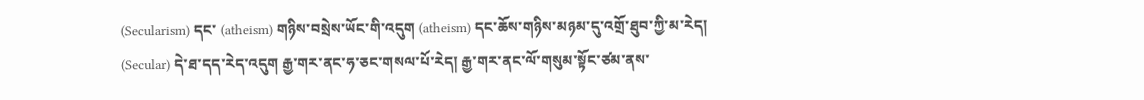(Secularism) དང་ (atheism) གཉིས་བསྲེས་ཡོང་གི་འདུག (atheism) དང་ཆོས་གཉིས་མཉམ་དུ་འགྲོ་ཐུབ་ཀྱི་མ་རེད། (Secular) དེ་ཐ་དད་རེད་འདུག རྒྱ་གར་ནང་ཧ་ཅང་གསལ་པོ་རེད། རྒྱ་གར་ནང་ལོ་གསུམ་སྟོང་ཙམ་ནས་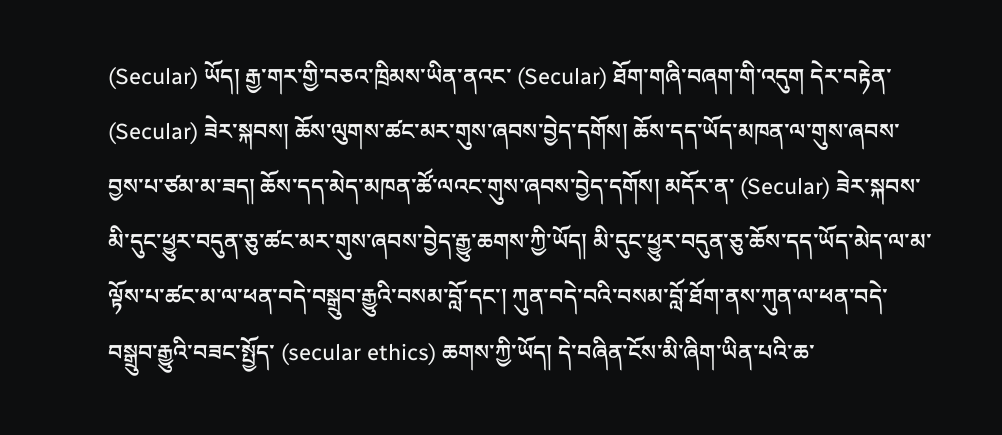(Secular) ཡོད། རྒྱ་གར་གྱི་བཅའ་ཁྲིམས་ཡིན་ནའང་ (Secular) ཐོག་གཞི་བཞག་གི་འདུག དེར་བརྟེན་ (Secular) ཟེར་སྐབས། ཆོས་ལུགས་ཚང་མར་གུས་ཞབས་བྱེད་དགོས། ཆོས་དད་ཡོད་མཁན་ལ་གུས་ཞབས་བྱས་པ་ཙམ་མ་ཟད། ཆོས་དད་མེད་མཁན་ཚོ་ལའང་གུས་ཞབས་བྱེད་དགོས། མདོར་ན་ (Secular) ཟེར་སྐབས་མི་དུང་ཕྱུར་བདུན་ཅུ་ཚང་མར་གུས་ཞབས་བྱེད་རྒྱུ་ཆགས་ཀྱི་ཡོད། མི་དུང་ཕྱུར་བདུན་ཅུ་ཆོས་དད་ཡོད་མེད་ལ་མ་ལྟོས་པ་ཚང་མ་ལ་ཕན་བདེ་བསྒྲུབ་རྒྱུའི་བསམ་བློ་དང་། ཀུན་བདེ་བའི་བསམ་བློ་ཐོག་ནས་ཀུན་ལ་ཕན་བདེ་བསྒྲུབ་རྒྱུའི་བཟང་སྤྱོད་ (secular ethics) ཆགས་ཀྱི་ཡོད། དེ་བཞིན་ངོས་མི་ཞིག་ཡིན་པའི་ཆ་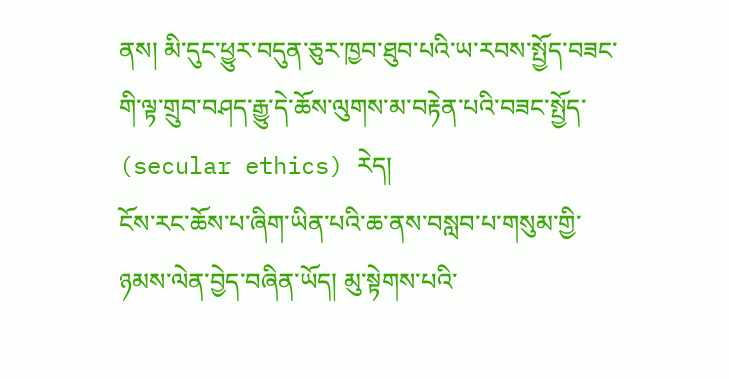ནས། མི་དུང་ཕྱུར་བདུན་ཅུར་ཁྱབ་ཐུབ་པའི་ཡ་རབས་སྤྱོད་བཟང་གི་ལྟ་གྲུབ་བཤད་རྒྱུ་དེ་ཆོས་ལུགས་མ་བརྟེན་པའི་བཟང་སྤྱོད་ (secular ethics) རེད།
ངོས་རང་ཆོས་པ་ཞིག་ཡིན་པའི་ཆ་ནས་བསླབ་པ་གསུམ་གྱི་ཉམས་ལེན་བྱེད་བཞིན་ཡོད། མུ་སྟེགས་པའི་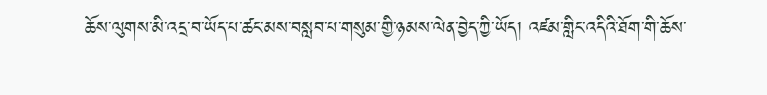ཆོས་ལུགས་མི་འདྲ་བ་ཡོད་པ་ཚང་མས་བསླབ་པ་གསུམ་གྱི་ཉམས་ལེན་བྱེད་ཀྱི་ཡོད། འཛམ་གླིང་འདིའི་ཐོག་གི་ཆོས་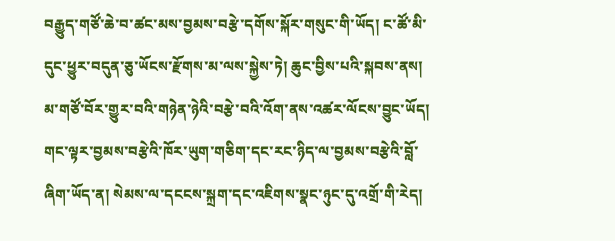བརྒྱུད་གཙོ་ཆེ་བ་ཚང་མས་བྱམས་བརྩེ་དགོས་སྐོར་གསུང་གི་ཡོད། ང་ཚོ་མི་དུང་ཕྱུར་བདུན་ཅུ་ཡོངས་རྫོགས་མ་ལས་སྐྱེས་ཏེ། ཆུང་བྱིས་པའི་སྐབས་ནས། མ་གཙོ་བོར་གྱུར་བའི་གཉེན་ཉེའི་བརྩེ་བའི་འོག་ནས་འཚར་ལོངས་བྱུང་ཡོད། གང་ལྟར་བྱམས་བརྩེའི་ཁོར་ཡུག་གཅིག་དང་རང་ཉིད་ལ་བྱམས་བརྩེའི་བློ་ཞིག་ཡོད་ན། སེམས་ལ་དངངས་སྐྲག་དང་འཇིགས་སྣང་ཉུང་དུ་འགྲོ་གི་རེད།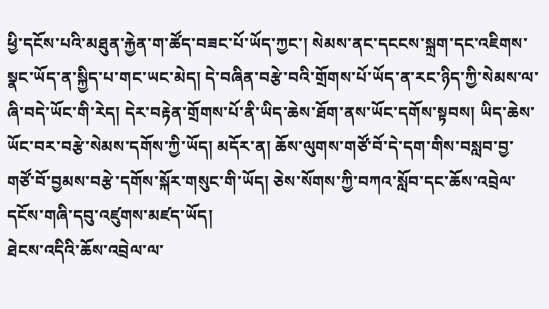ཕྱི་དངོས་པའི་མཐུན་རྐྱེན་ག་ཚོད་བཟང་པོ་ཡོད་ཀྱང་། སེམས་ནང་དངངས་སྐྲག་དང་འཇིགས་སྣང་ཡོད་ན་སྐྱིད་པ་གང་ཡང་མེད། དེ་བཞིན་བརྩེ་བའི་གྲོགས་པོ་ཡོད་ན་རང་ཉིད་ཀྱི་སེམས་ལ་ཞི་བདེ་ཡོང་གི་རེད། དེར་བརྟེན་གྲོགས་པོ་ནི་ཡིད་ཆེས་ཐོག་ནས་ཡོང་དགོས་སྟབས། ཡིད་ཆེས་ཡོང་བར་བརྩེ་སེམས་དགོས་ཀྱི་ཡོད། མདོར་ན། ཆོས་ལུགས་གཙོ་བོ་དེ་དག་གིས་བསླབ་བྱ་གཙོ་བོ་བྱམས་བརྩེ་དགོས་སྐོར་གསུང་གི་ཡོད། ཅེས་སོགས་ཀྱི་བཀའ་སློབ་དང་ཆོས་འབྲེལ་དངོས་གཞི་དབུ་འཛུགས་མཛད་ཡོད།
ཐེངས་འདིའི་ཆོས་འབྲེལ་ལ་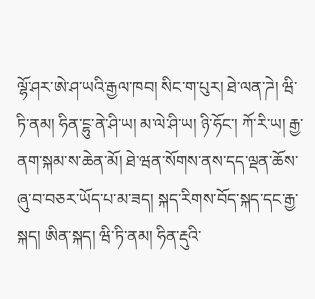ལྷོ་ཤར་ཨེ་ཤ་ཡའི་རྒྱལ་ཁབ། སིང་ག་པུར། ཐེ་ལན་ཌེ། ཝི་ཏི་ནམ། ཧིན་ངྷུ་ནེ་ཤི་ཡ། མ་ལེ་ཤི་ཡ། ཉི་ཧོང་། ཀོ་རི་ཡ། རྒྱ་ནག་སྐམ་ས་ཆེན་མོ། ཐེ་ཝན་སོགས་ནས་དད་ལྡན་ཆོས་ཞུ་བ་བཅར་ཡོད་པ་མ་ཟད། སྐད་རིགས་བོད་སྐད་དང་རྒྱ་སྐད། ཨིན་སྐད། ཝི་ཏི་ནམ། ཧིན་རྡུའི་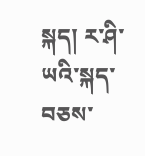སྐད། ར་ཤི་ཡའི་སྐད་བཅས་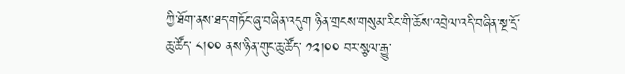ཀྱི་ཐོག་ནས་ཐད་གཏོང་ཞུ་བཞིན་འདུག ཉིན་གྲངས་གསུམ་རིང་གི་ཆོས་འབྲེལ་འདི་བཞིན་སྔ་དྲོ་ཆུ་ཚོད་ ༨།༠༠ ནས་ཉིན་གུང་ཆུ་ཚོད་ ༡༢།༠༠ བར་སྩལ་རྒྱུ་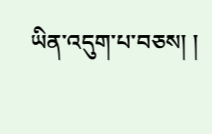ཡིན་འདུག་པ་བཅས། །